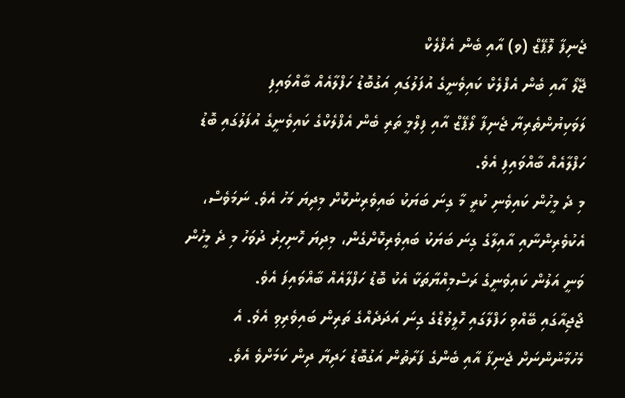ޖެނިފާ ލޮޕޭޒް (ވ) އާއި ބެން އެފްލެކް
ޖޭލޯ އާއި ބެން އެފްލެކް ކައިވެނީގެ އުފަލުގައި އަގުބޮޑު ހަފްލާއެއް ބާއްވައިފި
ލަވަކިޔުންތެރިޔާ ޖެނިފާ ލޯޕޭޒް އާއި ފިލްމީ ތަރި ބެން އެފްލެކްގެ ކައިވެނީގެ އުފަލުގައި ބޮޑު ހަފްލާއެއް ބާއްވައިފި އެވެ.
މި ދެ މީހުން ކައިވެނި ކުރީ މާ ގިނަ ބަޔަކު ބައިވެރިނުކޮށް މިދިޔަ މަހު އެވެ. ނަމަވެސް، އެކުވެރިންނާއި އާއިލާގެ ގިނަ ބަޔަކު ބައިވެރިކޮށްގެން، މިދިޔަ ހޮނިހިރު ދުވަހު މި ދެ މީހުން ވަނީ އަލުން ކައިވެނީގެ ރަސްމިއްޔާތަކާ އެކު ބޮޑު ހަފްލާއެއް ބާއްވައިފަ އެވެ.
ޖޯޖިއާގައި ބޭއްވި ހަފްލާގައި ހޮލީވުޑްގެ ގިނަ އަދަދެއްގެ ތަރިން ބައިވެރިވި އެވެ. އެ މެހުމާނުންނަށް ޖެނިފާ އާއި ބެންގެ ފަރާތުން އަގުބޮޑު ހަދިޔާ ދިން ކަމަށްވެ އެވެ.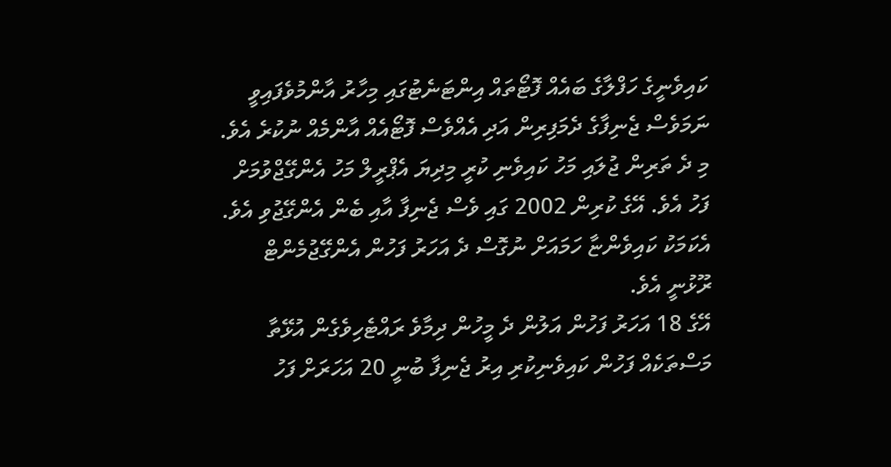ކައިވެނީގެ ހަފްލާގެ ބައެއް ފޮޓޯތައް އިންޓަނެޓުގައި މިހާރު އާންމުވެފައިވީ ނަމަވެސް ޖެނިފާގެ ދެމަފިރިން އަދި އެއްވެސް ފޮޓޯއެއް އާންމެއް ނުކުރެ އެވެ.
މި ދެ ތަރިން ޖުލައި މަހު ކައިވެނި ކުރީ މިދިޔަ އެޕްރީލް މަހު އެންގޭޖްވުމަށް ފަހު އެވެ. އޭގެ ކުރިން 2002 ގައި ވެސް ޖެނިފާ އާއި ބެން އެންގޭޖުވި އެވެ. އެކަމަކު ކައިވެންޏާ ހަމައަށް ނުގޮސް ދެ އަހަރު ފަހުން އެންގޭޖުމެންޓް ރޫޅުނީ އެވެ.
އޭގެ 18 އަހަރު ފަހުން އަލުން ދެ މީހުން ދިމާވެ ރައްޓެހިވެގެން އުޅޭތާ މަސްތަކެއް ފަހުން ކައިވެނިކުރި އިރު ޖެނިފާ ބުނީ 20 އަހަރަށް ފަހު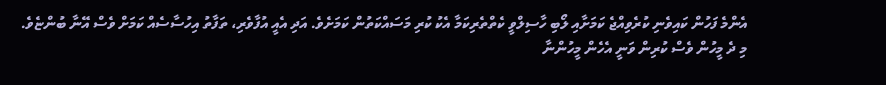އެންމެ ފަހުން ކައިވެނި ކުރެވިއްޖެ ކަމަށާއި ލޯބި ހާސިލްވީ ކެތްތެރިކަމާ އެކު ކުރި މަސައްކަތުން ކަމަށެވެ. އަދި އެއީ އުފާވެރި، ތަފާތު އިހުސާސެއް ކަމަށް ވެސް އޭނާ ބުންޏެވެ.
މި ދެ މީހުން ވެސް ކުރިން ވަނީ އެހެން މީހުންނާ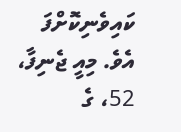ކައިވެނިކޮށްފަ އެވެ. މިއީ ޖެނިފާ، 52، ގެ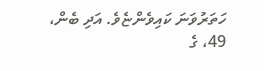ހަތަރުވަނަ ކައިވެންޏެވެ. އަދި ބެން، 49، ގެ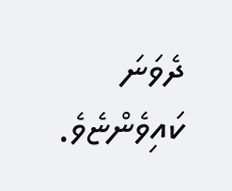ދެވަނަ ކައިވެންޏެވެ.